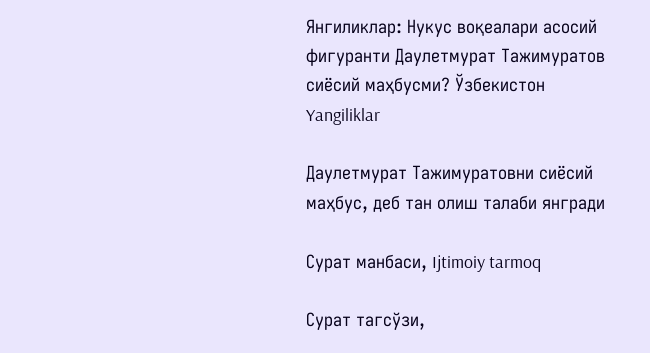Янгиликлар: Нукус воқеалари асосий фигуранти Даулетмурат Тажимуратов сиёсий маҳбусми? Ўзбекистон Yangiliklar

Даулетмурат Тажимуратовни сиёсий маҳбус, деб тан олиш талаби янгради

Сурат манбаси, Ijtimoiy tarmoq

Сурат тагсўзи,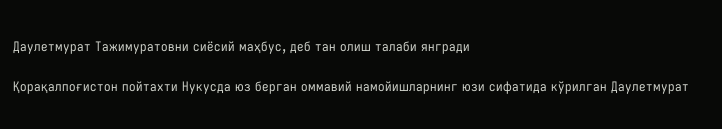Даулетмурат Тажимуратовни сиёсий маҳбус, деб тан олиш талаби янгради

Қорақалпоғистон пойтахти Нукусда юз берган оммавий намойишларнинг юзи сифатида кўрилган Даулетмурат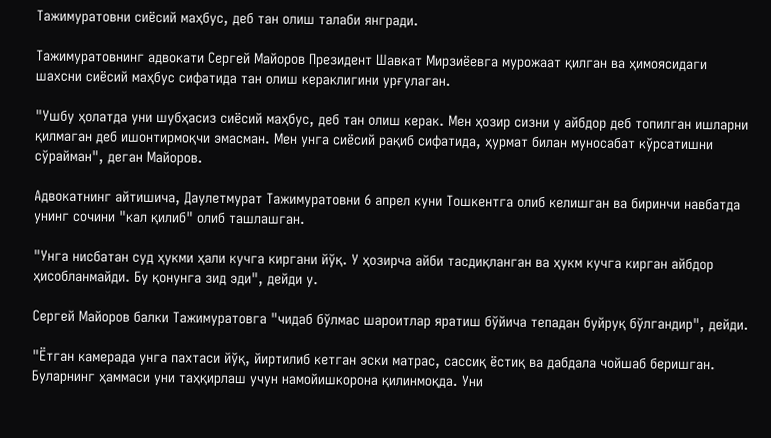Тажимуратовни сиёсий маҳбус, деб тан олиш талаби янгради.

Тажимуратовнинг адвокати Сергей Майоров Президент Шавкат Мирзиёевга мурожаат қилган ва ҳимоясидаги шахсни сиёсий маҳбус сифатида тан олиш кераклигини урғулаган.

"Ушбу ҳолатда уни шубҳасиз сиёсий маҳбус, деб тан олиш керак. Мен ҳозир сизни у айбдор деб топилган ишларни қилмаган деб ишонтирмоқчи эмасман. Мен унга сиёсий рақиб сифатида, ҳурмат билан муносабат кўрсатишни сўрайман", деган Майоров.

Адвокатнинг айтишича, Даулетмурат Тажимуратовни 6 апрел куни Тошкентга олиб келишган ва биринчи навбатда унинг сочини "кал қилиб" олиб ташлашган.

"Унга нисбатан суд ҳукми ҳали кучга киргани йўқ. У ҳозирча айби тасдиқланган ва ҳукм кучга кирган айбдор ҳисобланмайди. Бу қонунга зид эди", дейди у.

Сергей Майоров балки Тажимуратовга "чидаб бўлмас шароитлар яратиш бўйича тепадан буйруқ бўлгандир", дейди.

"Ётган камерада унга пахтаси йўқ, йиртилиб кетган эски матрас, сассиқ ёстиқ ва дабдала чойшаб беришган. Буларнинг ҳаммаси уни таҳқирлаш учун намойишкорона қилинмоқда. Уни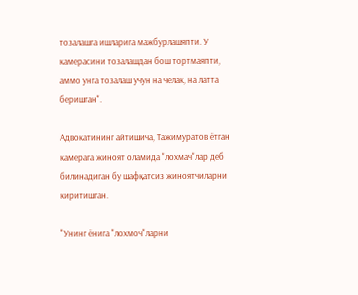тозалашга ишларига мажбурлашяпти. У камерасини тозалашдан бош тортмаяпти, аммо унга тозалаш учун на челак, на латта беришган".

Адвокатининг айтишича, Тажимуратов ётган камерага жиноят оламида "лохмач"лар деб билинадиган бу шафқатсиз жиноятчиларни киритишган.

"Унинг ёнига "лохмоч"ларни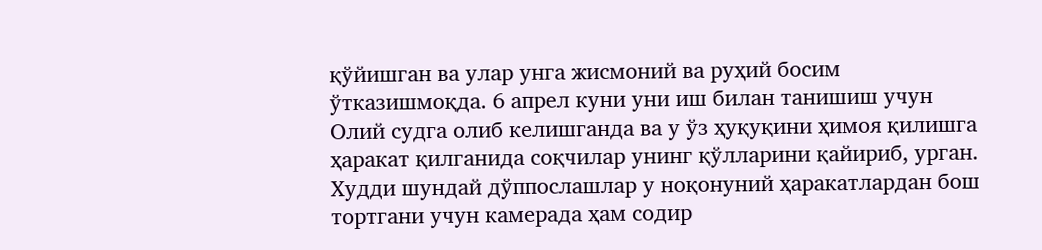қўйишган ва улар унга жисмоний ва руҳий босим ўтказишмоқда. 6 апрел куни уни иш билан танишиш учун Олий судга олиб келишганда ва у ўз ҳуқуқини ҳимоя қилишга ҳаракат қилганида соқчилар унинг қўлларини қайириб, урган. Худди шундай дўппослашлар у ноқонуний ҳаракатлардан бош тортгани учун камерада ҳам содир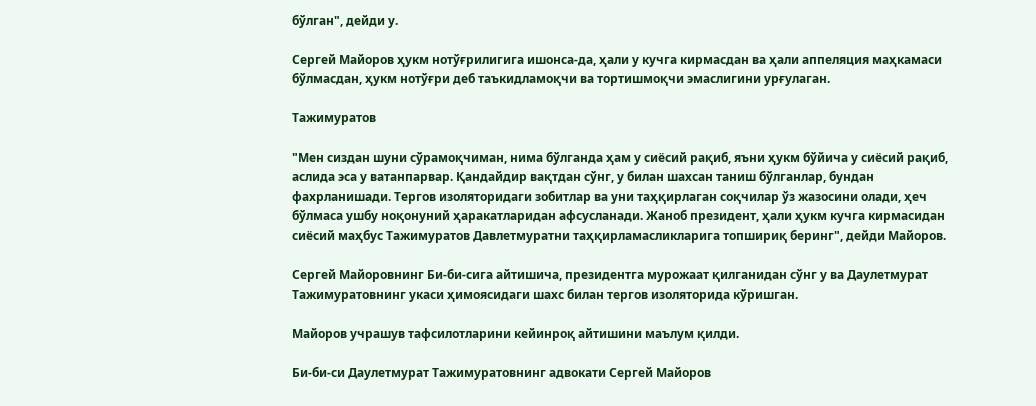бўлган", дейди у.

Сергей Майоров ҳукм нотўғрилигига ишонса-да, ҳали у кучга кирмасдан ва ҳали аппеляция маҳкамаси бўлмасдан, ҳукм нотўғри деб таъкидламоқчи ва тортишмоқчи эмаслигини урғулаган.

Тажимуратов

"Мен сиздан шуни сўрамоқчиман, нима бўлганда ҳам у сиёсий рақиб, яъни ҳукм бўйича у сиёсий рақиб, аслида эса у ватанпарвар. Қандайдир вақтдан сўнг, у билан шахсан таниш бўлганлар, бундан фахрланишади. Тергов изоляторидаги зобитлар ва уни таҳқирлаган соқчилар ўз жазосини олади, ҳеч бўлмаса ушбу ноқонуний ҳаракатларидан афсусланади. Жаноб президент, ҳали ҳукм кучга кирмасидан сиёсий маҳбус Тажимуратов Давлетмуратни таҳқирламасликларига топшириқ беринг", дейди Майоров.

Сергей Майоровнинг Би-би-сига айтишича, президентга мурожаат қилганидан сўнг у ва Даулетмурат Тажимуратовнинг укаси ҳимоясидаги шахс билан тергов изоляторида кўришган.

Майоров учрашув тафсилотларини кейинроқ айтишини маълум қилди.

Би-би-си Даулетмурат Тажимуратовнинг адвокати Сергей Майоров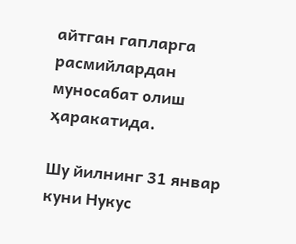айтган гапларга расмийлардан муносабат олиш ҳаракатида.

Шу йилнинг 31 январ куни Нукус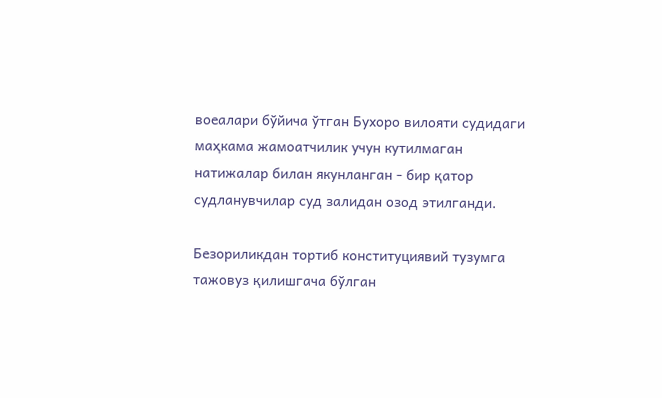воеалари бўйича ўтган Бухоро вилояти судидаги маҳкама жамоатчилик учун кутилмаган натижалар билан якунланган - бир қатор судланувчилар суд залидан озод этилганди.

Безориликдан тортиб конституциявий тузумга тажовуз қилишгача бўлган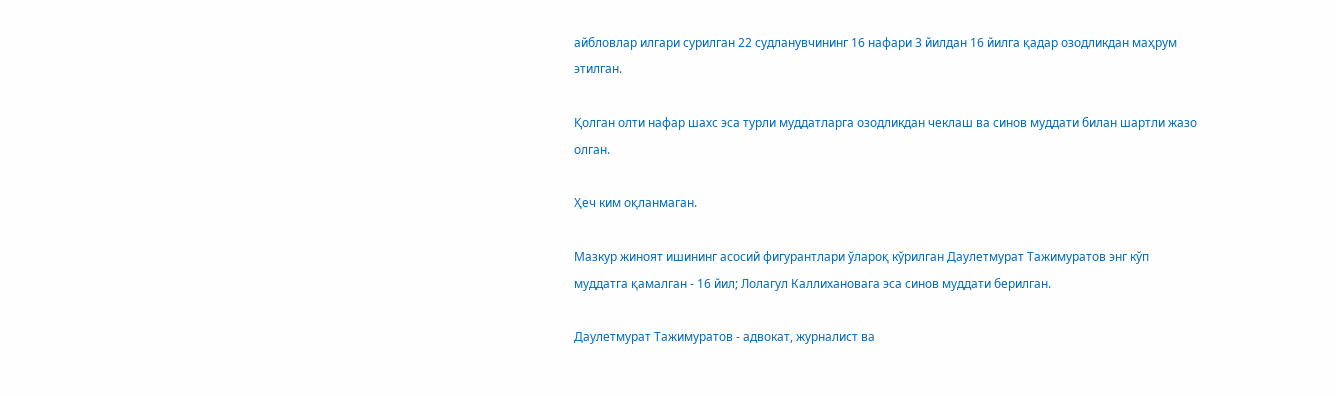айбловлар илгари сурилган 22 судланувчининг 16 нафари 3 йилдан 16 йилга қадар озодликдан маҳрум этилган.

Қолган олти нафар шахс эса турли муддатларга озодликдан чеклаш ва синов муддати билан шартли жазо олган.

Ҳеч ким оқланмаган.

Мазкур жиноят ишининг асосий фигурантлари ўлароқ кўрилган Даулетмурат Тажимуратов энг кўп муддатга қамалган - 16 йил; Лолагул Каллихановага эса синов муддати берилган.

Даулетмурат Тажимуратов - адвокат, журналист ва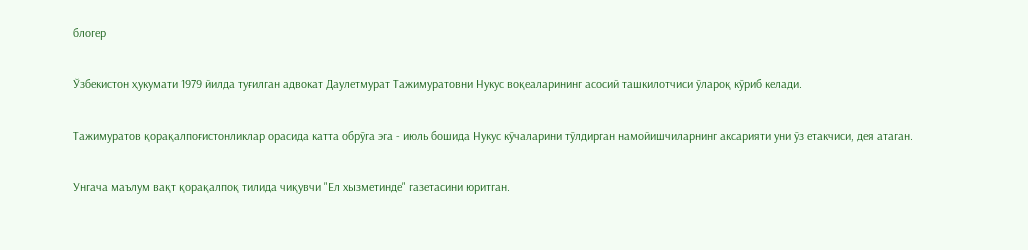блогер

Ўзбекистон ҳукумати 1979 йилда туғилган адвокат Даулетмурат Тажимуратовни Нукус воқеаларининг асосий ташкилотчиси ўлароқ кўриб келади.

Тажимуратов қорақалпоғистонликлар орасида катта обрўга эга - июль бошида Нукус кўчаларини тўлдирган намойишчиларнинг аксарияти уни ўз етакчиси, дея атаган.

Унгача маълум вақт қорақалпоқ тилида чиқувчи "Ел хызметинде" газетасини юритган.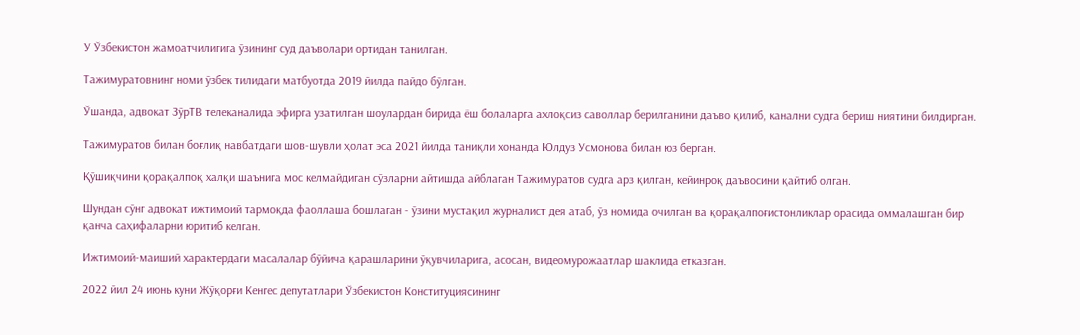У Ўзбекистон жамоатчилигига ўзининг суд даъволари ортидан танилган.

Тажимуратовнинг номи ўзбек тилидаги матбуотда 2019 йилда пайдо бўлган.

Ўшанда, адвокат ЗўрТВ телеканалида эфирга узатилган шоулардан бирида ёш болаларга ахлоқсиз саволлар берилганини даъво қилиб, канални судга бериш ниятини билдирган.

Тажимуратов билан боғлиқ навбатдаги шов-шувли ҳолат эса 2021 йилда таниқли хонанда Юлдуз Усмонова билан юз берган.

Қўшиқчини қорақалпоқ халқи шаънига мос келмайдиган сўзларни айтишда айблаган Тажимуратов судга арз қилган, кейинроқ даъвосини қайтиб олган.

Шундан сўнг адвокат ижтимоий тармоқда фаоллаша бошлаган - ўзини мустақил журналист дея атаб, ўз номида очилган ва қорақалпоғистонликлар орасида оммалашган бир қанча саҳифаларни юритиб келган.

Ижтимоий-маиший характердаги масалалар бўйича қарашларини ўқувчиларига, асосан, видеомурожаатлар шаклида етказган.

2022 йил 24 июнь куни Жўқорғи Кенгес депутатлари Ўзбекистон Конституциясининг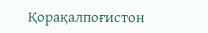Қорақалпоғистон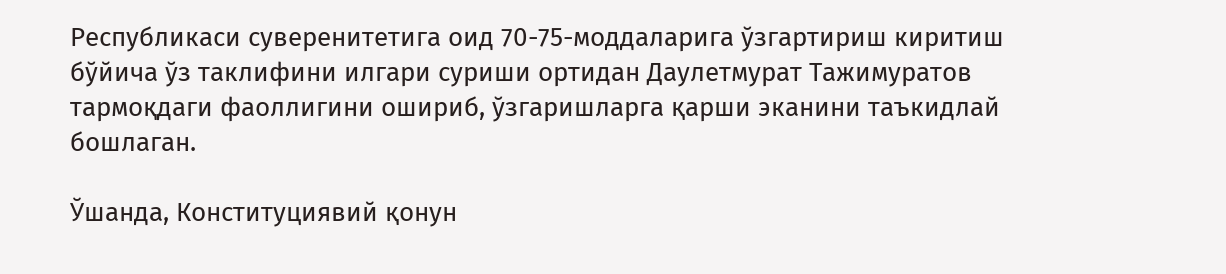Республикаси суверенитетига оид 70-75-моддаларига ўзгартириш киритиш бўйича ўз таклифини илгари суриши ортидан Даулетмурат Тажимуратов тармоқдаги фаоллигини ошириб, ўзгаришларга қарши эканини таъкидлай бошлаган.

Ўшанда, Конституциявий қонун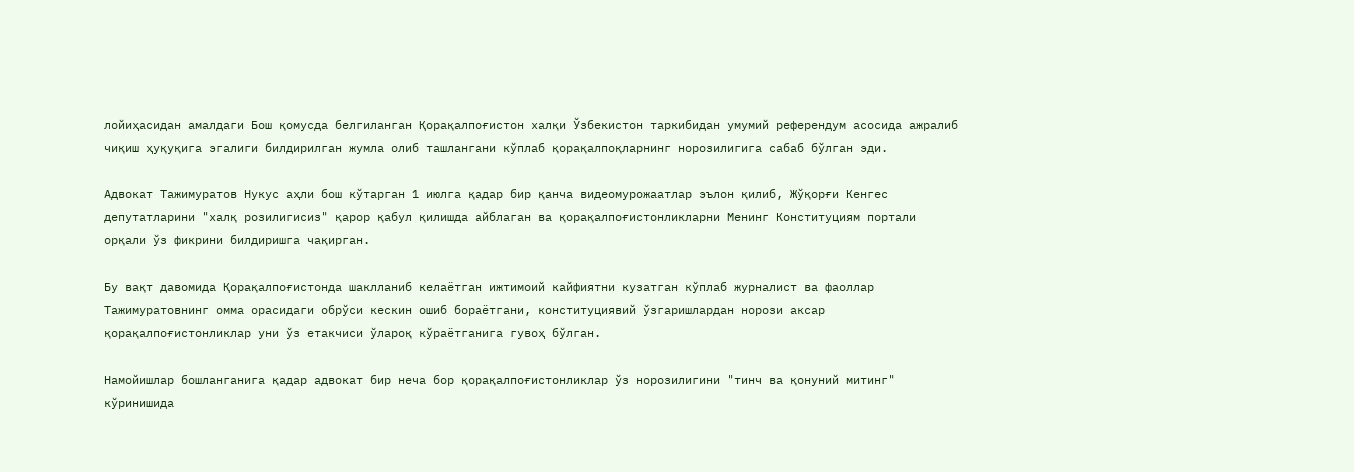лойиҳасидан амалдаги Бош қомусда белгиланган Қорақалпоғистон халқи Ўзбекистон таркибидан умумий референдум асосида ажралиб чиқиш ҳуқуқига эгалиги билдирилган жумла олиб ташлангани кўплаб қорақалпоқларнинг норозилигига сабаб бўлган эди.

Адвокат Тажимуратов Нукус аҳли бош кўтарган 1 июлга қадар бир қанча видеомурожаатлар эълон қилиб, Жўқорғи Кенгес депутатларини "халқ розилигисиз" қарор қабул қилишда айблаган ва қорақалпоғистонликларни Менинг Конституциям портали орқали ўз фикрини билдиришга чақирган.

Бу вақт давомида Қорақалпоғистонда шаклланиб келаётган ижтимоий кайфиятни кузатган кўплаб журналист ва фаоллар Тажимуратовнинг омма орасидаги обрўси кескин ошиб бораётгани, конституциявий ўзгаришлардан норози аксар қорақалпоғистонликлар уни ўз етакчиси ўлароқ кўраётганига гувоҳ бўлган.

Намойишлар бошланганига қадар адвокат бир неча бор қорақалпоғистонликлар ўз норозилигини "тинч ва қонуний митинг" кўринишида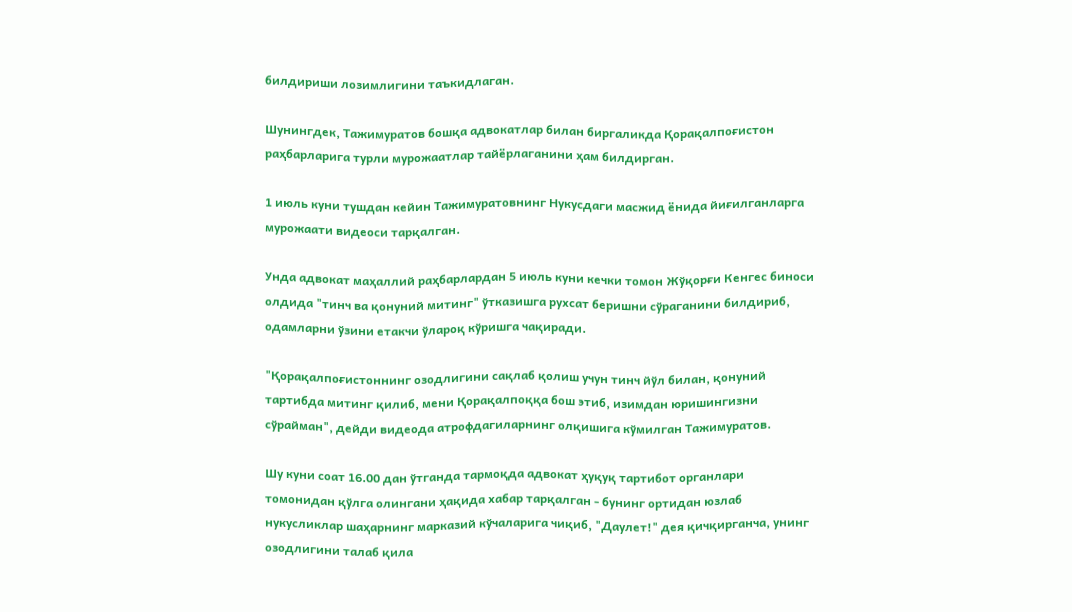билдириши лозимлигини таъкидлаган.

Шунингдек, Тажимуратов бошқа адвокатлар билан биргаликда Қорақалпоғистон раҳбарларига турли мурожаатлар тайёрлаганини ҳам билдирган.

1 июль куни тушдан кейин Тажимуратовнинг Нукусдаги масжид ёнида йиғилганларга мурожаати видеоси тарқалган.

Унда адвокат маҳаллий раҳбарлардан 5 июль куни кечки томон Жўқорғи Кенгес биноси олдида "тинч ва қонуний митинг" ўтказишга рухсат беришни сўраганини билдириб, одамларни ўзини етакчи ўлароқ кўришга чақиради.

"Қорақалпоғистоннинг озодлигини сақлаб қолиш учун тинч йўл билан, қонуний тартибда митинг қилиб, мени Қорақалпоққа бош этиб, изимдан юришингизни сўрайман", дейди видеода атрофдагиларнинг олқишига кўмилган Тажимуратов.

Шу куни соат 16.00 дан ўтганда тармоқда адвокат ҳуқуқ тартибот органлари томонидан қўлга олингани ҳақида хабар тарқалган - бунинг ортидан юзлаб нукусликлар шаҳарнинг марказий кўчаларига чиқиб, "Даулет!" дея қичқирганча, унинг озодлигини талаб қила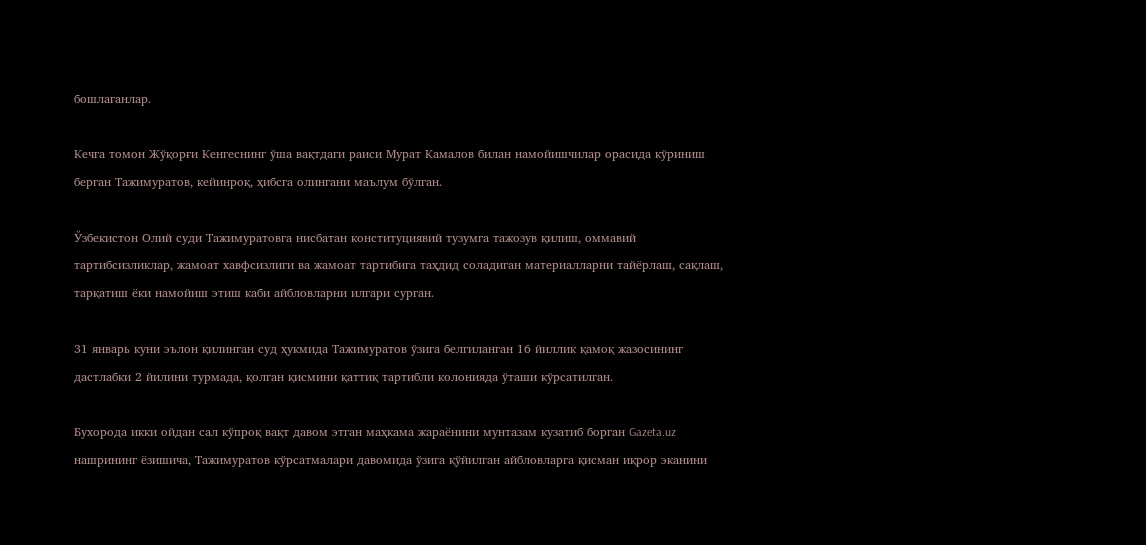бошлаганлар.

Кечга томон Жўқорғи Кенгеснинг ўша вақтдаги раиси Мурат Камалов билан намойишчилар орасида кўриниш берган Тажимуратов, кейинроқ, ҳибсга олингани маълум бўлган.

Ўзбекистон Олий суди Тажимуратовга нисбатан конституциявий тузумга тажозув қилиш, оммавий тартибсизликлар, жамоат хавфсизлиги ва жамоат тартибига таҳдид соладиган материалларни тайёрлаш, сақлаш, тарқатиш ёки намойиш этиш каби айбловларни илгари сурган.

31 январь куни эълон қилинган суд ҳукмида Тажимуратов ўзига белгиланган 16 йиллик қамоқ жазосининг дастлабки 2 йилини турмада, қолган қисмини қаттиқ тартибли колонияда ўташи кўрсатилган.

Бухорода икки ойдан сал кўпроқ вақт давом этган маҳкама жараёнини мунтазам кузатиб борган Gazeta.uz нашрининг ёзишича, Тажимуратов кўрсатмалари давомида ўзига қўйилган айбловларга қисман иқрор эканини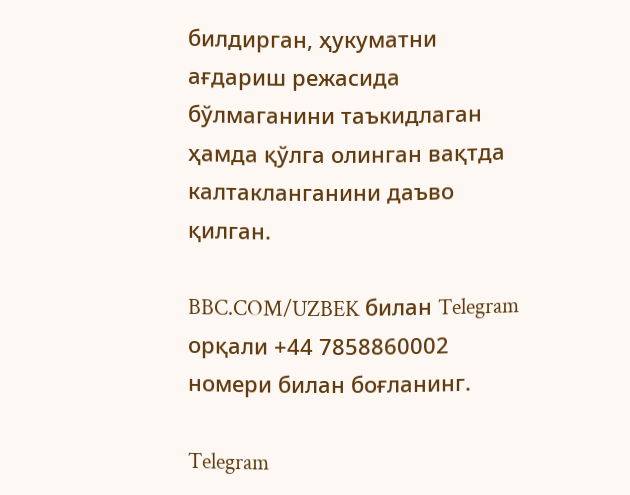билдирган, ҳукуматни ағдариш режасида бўлмаганини таъкидлаган ҳамда қўлга олинган вақтда калтакланганини даъво қилган.

BBC.COM/UZBEK билан Telegram орқали +44 7858860002 номери билан боғланинг.

Telegram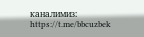каналимиз: https://t.me/bbcuzbek